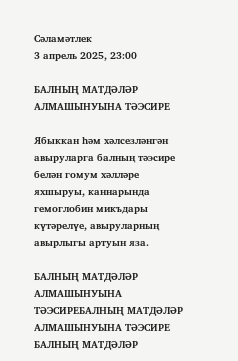Сәламәтлек
3 апрель 2025, 23:00

БАЛНЫҢ МАТДӘЛӘР АЛМАШЫНУЫНА ТӘЭСИРЕ

Ябыккан һәм хәлсезләнгән авыруларга балның тәэсире белән гомум хәлләре яхшыруы, каннарында гемоглобин микъдары күтәрелүе, авыруларның авырлыгы артуын яза.

БАЛНЫҢ МАТДӘЛӘР АЛМАШЫНУЫНА ТӘЭСИРЕБАЛНЫҢ МАТДӘЛӘР АЛМАШЫНУЫНА ТӘЭСИРЕ
БАЛНЫҢ МАТДӘЛӘР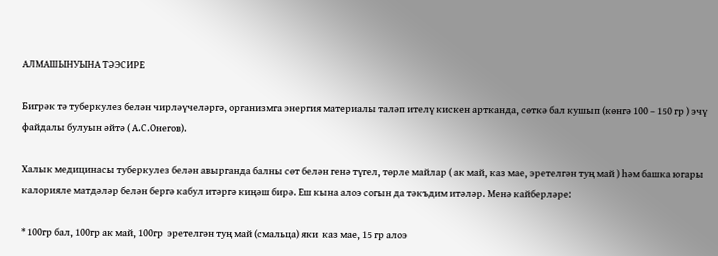АЛМАШЫНУЫНА ТӘЭСИРЕ

Бигрәк тә туберкулез белән чирләүчеләргә, организмга энергия материалы таләп ителү кискен артканда, сөткә бал кушып (көнгә 100 – 150 гр ) эчү файдалы булуын әйтә ( А.С.Онегов).

Халык медицинасы туберкулез белән авырганда балны сөт белән генә түгел, төрле майлар ( ак май, каз мае, эретелгән туң май ) һәм башка югары калорияле матдәләр белән бергә кабул итәргә киңәш бирә. Еш кына алоэ согын да тәкъдим итәләр. Менә кайберләре:

* 100гр бал, 100гр ак май, 100гр  эретелгән туң май (смальца) яки  каз мае, 15 гр алоэ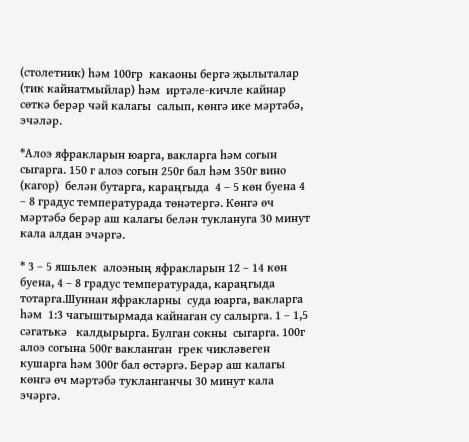(столетник) һәм 100гр  какаоны бергә җылыталар (тик кайнатмыйлар) һәм  иртәле-кичле кайнар сөткә берәр чәй калагы  салып, көнгә ике мәртәбә, эчәләр.

*Алоэ яфракларын юарга, вакларга һәм согын сыгарга. 150 г алоэ согын 250г бал һәм 350г вино (кагор)  белән бутарга, караңгыда  4 – 5 көн буена 4 – 8 градус температурада төнәтергә. Көнгә өч мәртәбә берәр аш калагы белән туклануга 30 минут кала алдан эчәргә.

* 3 – 5 яшьлек  алоэның яфракларын 12 – 14 көн буена, 4 – 8 градус температурада, караңгыда тотарга.Шуннан яфракларны  суда юарга, вакларга һәм  1:3 чагыштырмада кайнаган су салырга. 1 – 1,5 сәгатькә   калдырырга. Булган сокны  сыгарга. 100г  алоэ согына 500г вакланган  грек чикләвеген кушарга һәм 300г бал өстәргә. Берәр аш калагы  көнгә өч мәртәбә тукланганчы 30 минут кала эчәргә.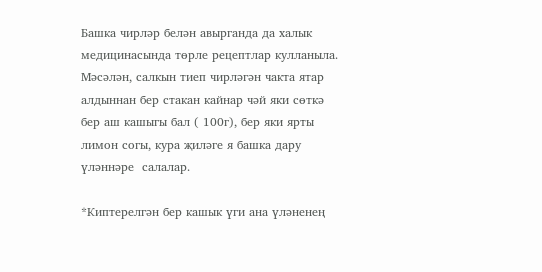Башка чирләр белән авырганда да халык медицинасында төрле рецептлар кулланыла.  Мәсәлән, салкын тиеп чирләгән чакта ятар алдыннан бер стакан кайнар чәй яки сөткә бер аш кашыгы бал ( 100г), бер яки ярты лимон согы, кура җиләге я башка дару үләннәре  салалар.

*Киптерелгән бер кашык үги ана үләненең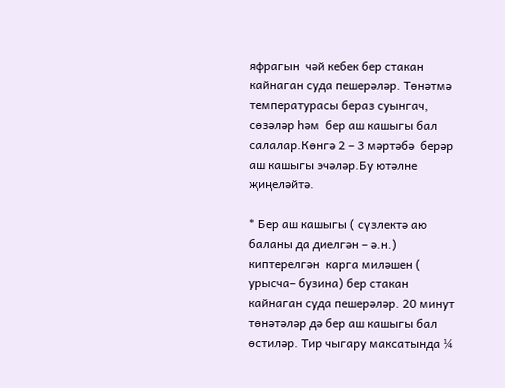яфрагын  чәй кебек бер стакан кайнаган суда пешерәләр. Төнәтмә температурасы бераз суынгач, сөзәләр һәм  бер аш кашыгы бал салалар.Көнгә 2 – 3 мәртәбә  берәр аш кашыгы эчәләр.Бу ютәлне җиңеләйтә.

* Бер аш кашыгы ( сүзлектә аю баланы да диелгән – ә.н.) киптерелгән  карга миләшен ( урысча– бузина) бер стакан кайнаган суда пешерәләр. 20 минут төнәтәләр дә бер аш кашыгы бал өстиләр. Тир чыгару максатында ¼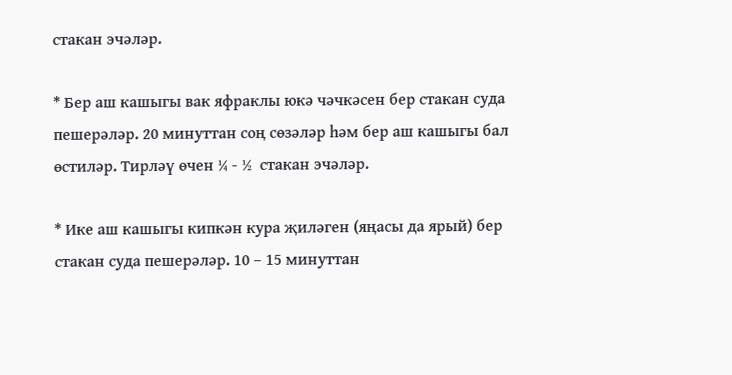стакан эчәләр.

* Бер аш кашыгы вак яфраклы юкә чәчкәсен бер стакан суда  пешерәләр. 20 минуттан соң сөзәләр һәм бер аш кашыгы бал өстиләр. Тирләү өчен ¼ - ½  стакан эчәләр.

* Ике аш кашыгы кипкән кура җиләген (яңасы да ярый) бер стакан суда пешерәләр. 10 – 15 минуттан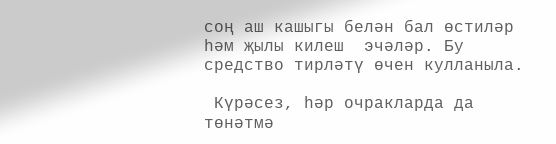соң аш кашыгы белән бал өстиләр һәм җылы килеш  эчәләр. Бу средство тирләтү өчен кулланыла.

 Күрәсез, һәр очракларда да төнәтмә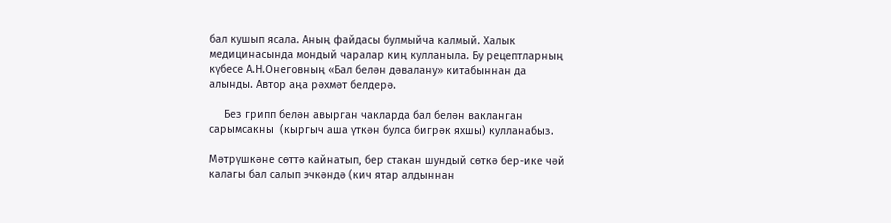бал кушып ясала. Аның файдасы булмыйча калмый. Халык медицинасында мондый чаралар киң кулланыла. Бу рецептларның күбесе А.Н.Онеговның «Бал белән дәвалану» китабыннан да алынды. Автор аңа рәхмәт белдерә.

     Без грипп белән авырган чакларда бал белән вакланган сарымсакны  (кыргыч аша үткән булса бигрәк яхшы) кулланабыз.

Мәтрүшкәне сөттә кайнатып, бер стакан шундый сөткә бер-ике чәй калагы бал салып эчкәндә (кич ятар алдыннан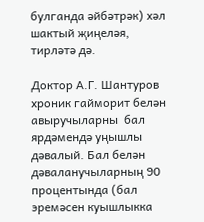булганда әйбәтрәк) хәл шактый җиңеләя, тирләтә дә.

Доктор А.Г. Шантуров  хроник гайморит белән авыручыларны  бал ярдәмендә уңышлы дәвалый. Бал белән дәваланучыларның 90 процентында (бал эремәсен куышлыкка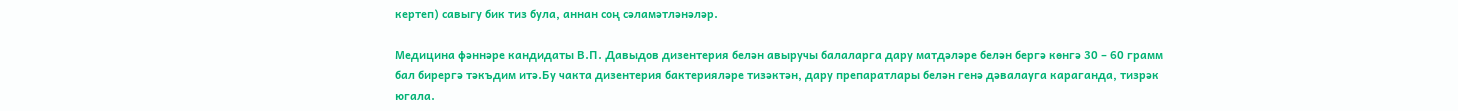кертеп) савыгу бик тиз була, аннан соң сәламәтләнәләр.

Медицина фәннәре кандидаты В.П. Давыдов дизентерия белән авыручы балаларга дару матдәләре белән бергә көнгә 30 – 60 грамм бал бирергә тәкъдим итә.Бу чакта дизентерия бактерияләре тизәктән, дару препаратлары белән генә дәвалауга караганда, тизрәк югала.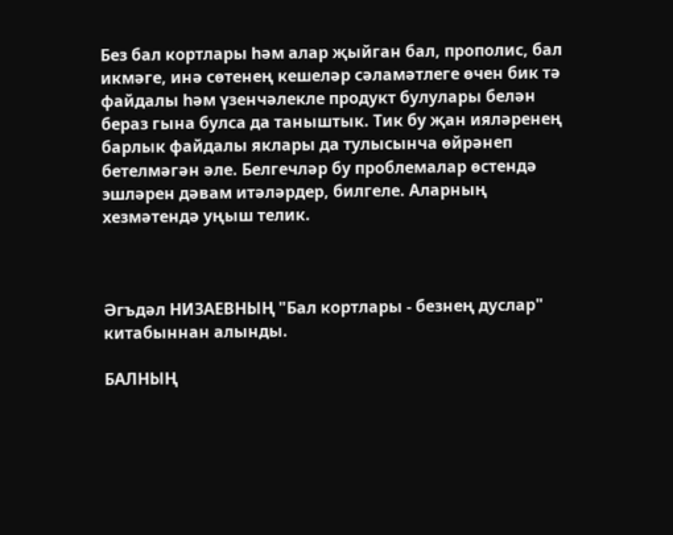Без бал кортлары һәм алар җыйган бал, прополис, бал икмәге, инә сөтенең кешеләр сәламәтлеге өчен бик тә файдалы һәм үзенчәлекле продукт булулары белән бераз гына булса да таныштык. Тик бу җан ияләренең барлык файдалы яклары да тулысынча өйрәнеп бетелмәгән әле. Белгечләр бу проблемалар өстендә эшләрен дәвам итәләрдер, билгеле. Аларның хезмәтендә уңыш телик.



Әгъдәл НИЗАЕВНЫҢ "Бал кортлары - безнең дуслар" китабыннан алынды.

БАЛНЫҢ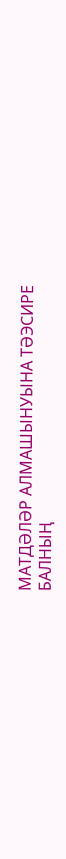МАТДӘЛӘР АЛМАШЫНУЫНА ТӘЭСИРЕ
БАЛНЫҢ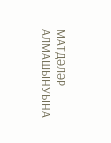МАТДӘЛӘР АЛМАШЫНУЫНА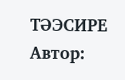ТӘЭСИРЕ
Автор: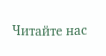Читайте нас